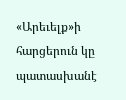«Արեւելք»ի հարցերուն կը պատասխանէ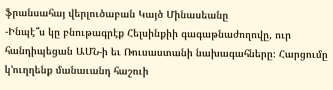ֆրանսահայ վերլուծաբան Կայծ Մինասեանը
-Ինպէ՞ս կը բնութագրէք Հելսինքիի գագաթնաժողովը, ուր հանդիպեցան ԱՄՆ-ի եւ Ռուսաստանի նախագահները։ Հարցումը կ՚ուղղենք մանաւանդ հաշուի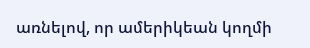առնելով, որ ամերիկեան կողմի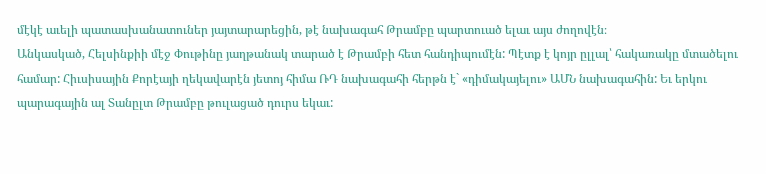մէկէ աւելի պատասխանատուներ յայտարարեցին, թէ նախագահ Թրամբը պարտուած ելաւ այս ժողովէն։
Անկասկած, Հելսինքիի մէջ Փութինը յաղթանակ տարած է Թրամբի հետ հանդիպումէն: Պէտք է կոյր ըլլալ՝ հակառակը մտածելու համար: Հիւսիսային Քորէայի ղեկավարէն յետոյ հիմա ՌԴ նախագահի հերթն է` «դիմակայելու» ԱՄՆ նախագահին: Եւ երկու պարագային ալ Տանըլտ Թրամբը թուլացած դուրս եկաւ: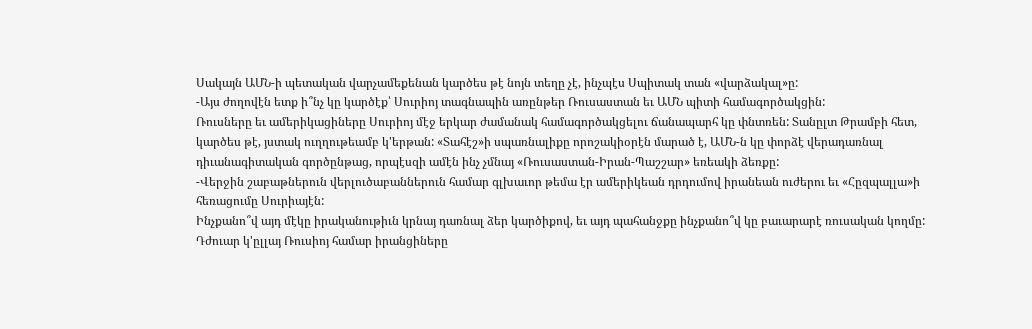Սակայն ԱՄՆ-ի պետական վարչամեքենան կարծես թէ նոյն տեղը չէ, ինչպէս Սպիտակ տան «վարձակալ»ը:
-Այս ժողովէն ետք ի՞նչ կը կարծէք՝ Սուրիոյ տագնապին առընթեր Ռուսաստան եւ ԱՄՆ պիտի համագործակցին:
Ռուսները եւ ամերիկացիները Սուրիոյ մէջ երկար ժամանակ համագործակցելու ճանապարհ կը փնտռեն: Տանըլտ Թրամբի հետ, կարծես թէ, յստակ ուղղութեամբ կ'երթան: «Տահէշ»ի սպառնալիքը որոշակիօրէն մարած է, ԱՄՆ-ն կը փորձէ վերադառնալ դիւանագիտական գործընթաց, որպէսզի ամէն ինչ չմնայ «Ռուսաստան-Իրան-Պաշշար» եռեակի ձեռքը:
-Վերջին շաբաթներուն վերլուծաբաններուն համար գլխաւոր թեմա էր ամերիկեան դրդումով իրանեան ուժերու եւ «Հըզպալլա»ի հեռացումը Սուրիայէն:
Ինչքանո՞վ այդ մէկը իրականութիւն կրնայ դառնալ ձեր կարծիքով, եւ այդ պահանջքը ինչքանո՞վ կը բաւարարէ ռուսական կողմը:
Դժուար կ'ըլլայ Ռուսիոյ համար իրանցիները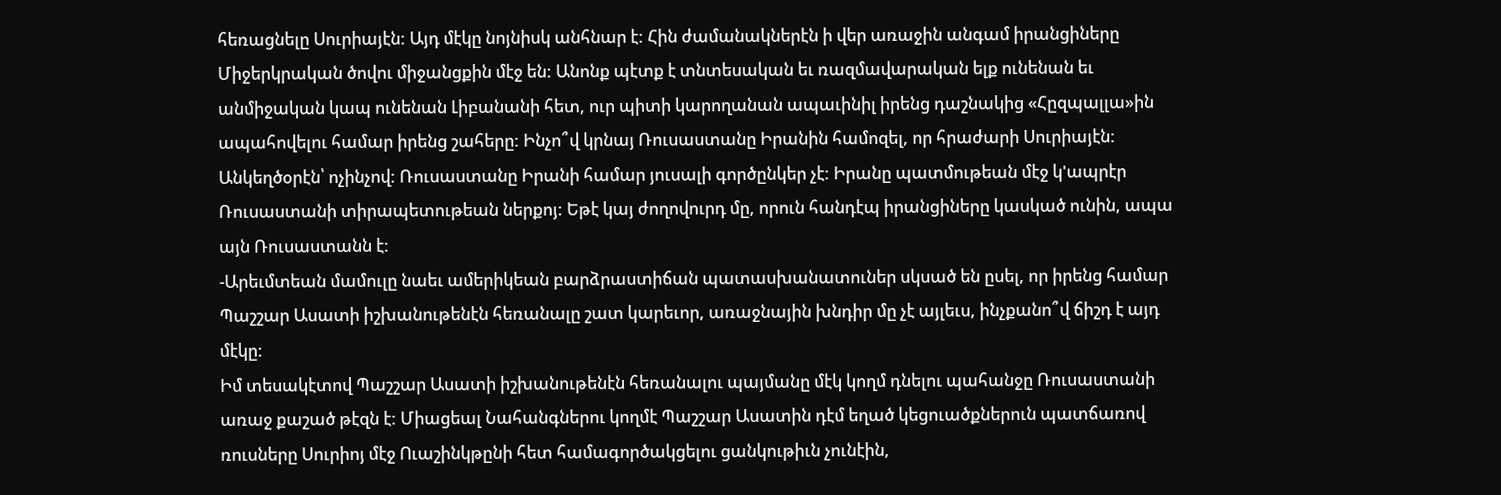հեռացնելը Սուրիայէն: Այդ մէկը նոյնիսկ անհնար է: Հին ժամանակներէն ի վեր առաջին անգամ իրանցիները Միջերկրական ծովու միջանցքին մէջ են: Անոնք պէտք է տնտեսական եւ ռազմավարական ելք ունենան եւ անմիջական կապ ունենան Լիբանանի հետ, ուր պիտի կարողանան ապաւինիլ իրենց դաշնակից «Հըզպալլա»ին ապահովելու համար իրենց շահերը: Ինչո՞վ կրնայ Ռուսաստանը Իրանին համոզել, որ հրաժարի Սուրիայէն: Անկեղծօրէն՝ ոչինչով: Ռուսաստանը Իրանի համար յուսալի գործընկեր չէ: Իրանը պատմութեան մէջ կ'ապրէր Ռուսաստանի տիրապետութեան ներքոյ: Եթէ կայ ժողովուրդ մը, որուն հանդէպ իրանցիները կասկած ունին, ապա այն Ռուսաստանն է:
-Արեւմտեան մամուլը նաեւ ամերիկեան բարձրաստիճան պատասխանատուներ սկսած են ըսել, որ իրենց համար Պաշշար Ասատի իշխանութենէն հեռանալը շատ կարեւոր, առաջնային խնդիր մը չէ այլեւս, ինչքանո՞վ ճիշդ է այդ մէկը:
Իմ տեսակէտով Պաշշար Ասատի իշխանութենէն հեռանալու պայմանը մէկ կողմ դնելու պահանջը Ռուսաստանի առաջ քաշած թէզն է: Միացեալ Նահանգներու կողմէ Պաշշար Ասատին դէմ եղած կեցուածքներուն պատճառով ռուսները Սուրիոյ մէջ Ուաշինկթընի հետ համագործակցելու ցանկութիւն չունէին,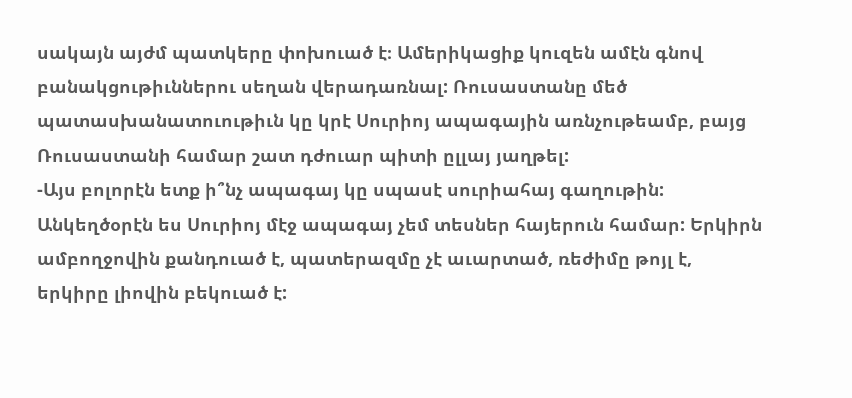սակայն այժմ պատկերը փոխուած է։ Ամերիկացիք կուզեն ամէն գնով բանակցութիւններու սեղան վերադառնալ: Ռուսաստանը մեծ պատասխանատուութիւն կը կրէ Սուրիոյ ապագային առնչութեամբ, բայց Ռուսաստանի համար շատ դժուար պիտի ըլլայ յաղթել:
-Այս բոլորէն ետք ի՞նչ ապագայ կը սպասէ սուրիահայ գաղութին:
Անկեղծօրէն ես Սուրիոյ մէջ ապագայ չեմ տեսներ հայերուն համար: Երկիրն ամբողջովին քանդուած է, պատերազմը չէ աւարտած, ռեժիմը թոյլ է, երկիրը լիովին բեկուած է: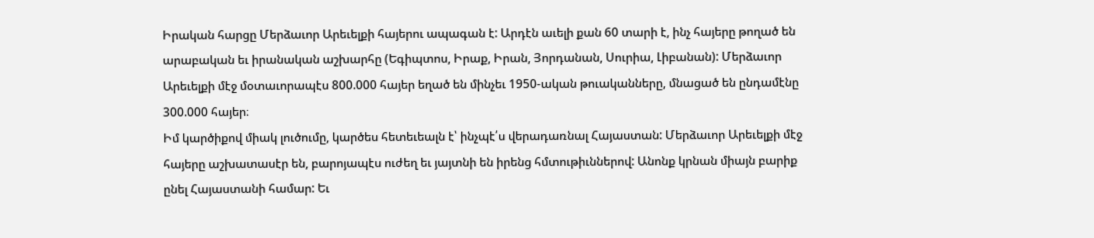Իրական հարցը Մերձաւոր Արեւելքի հայերու ապագան է: Արդէն աւելի քան 60 տարի է, ինչ հայերը թողած են արաբական եւ իրանական աշխարհը (Եգիպտոս, Իրաք, Իրան, Յորդանան, Սուրիա, Լիբանան): Մերձաւոր Արեւելքի մէջ մօտաւորապէս 800.000 հայեր եղած են մինչեւ 1950-ական թուականները, մնացած են ընդամէնը 300.000 հայեր։
Իմ կարծիքով միակ լուծումը, կարծես հետեւեալն է՝ ինչպէ՛ս վերադառնալ Հայաստան: Մերձաւոր Արեւելքի մէջ հայերը աշխատասէր են, բարոյապէս ուժեղ եւ յայտնի են իրենց հմտութիւններով: Անոնք կրնան միայն բարիք ընել Հայաստանի համար: Եւ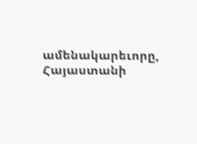ամենակարեւորը, Հայաստանի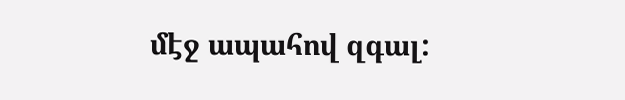մէջ ապահով զգալ: